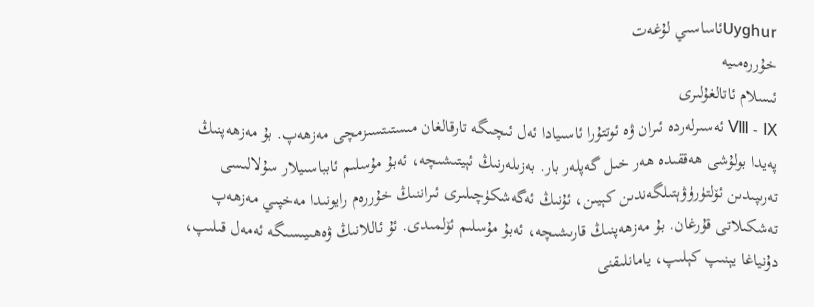Uyghurئاساسىي لۇغەت
خۇررەمىيە
ئىسلام ئاتالغۇلىرى
Ⅷ - Ⅸ ئەسىرلەردە ئىران ۋە ئوتتۇرا ئاسىيادا ئەل ئىچىگە تارقالغان مىستىتسىزمچى مەزھەپ. بۇ مەزھەپنىڭ پەيدا بولۇشى ھەققىدە ھەر خىل گەپلەر بار. بەزىلەرنىڭ ئېيتىشىچە، ئەبۇ مۇسلىم ئابباسىيلار سۇلالىسى تەرىپىدىن ئۆلتۈرۈۋېتىلگەندىن كېيىن، ئۇنىڭ ئەگەشكۈچىلىرى ئىراننىڭ خۇررەم رايونىدا مەخپىي مەزھەپ تەشكىلاتى قۇرغان. بۇ مەزھەپنىڭ قارىشىچە، ئەبۇ مۇسلىم ئۆلمىدى. ئۇ ئاللانىڭ ۋەھىيىسىگە ئەمەل قىلىپ، دۇنياغا يېنىپ كېلىپ، يامانلىقنى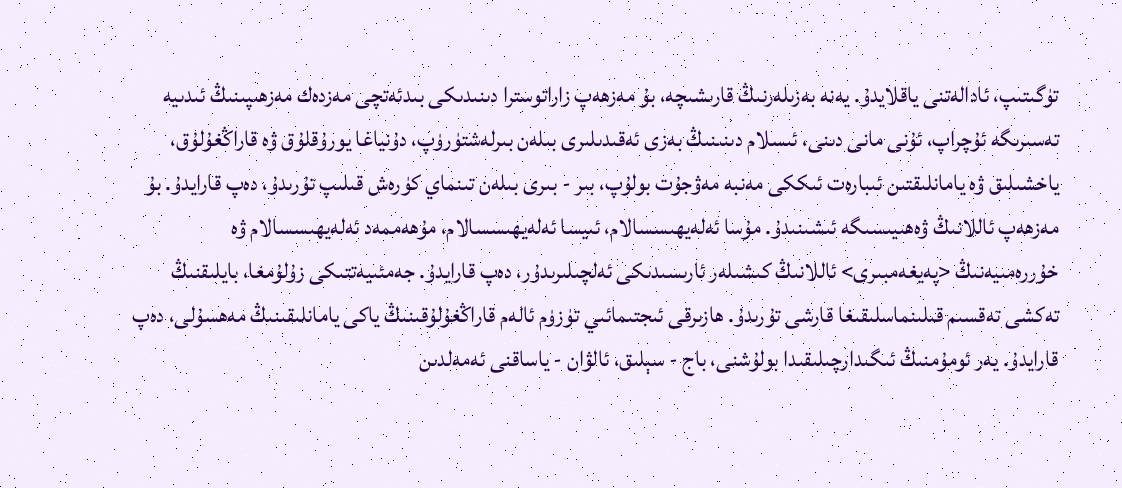تۈگىتىپ، ئادالەتنى ياقلايدۇ. يەنە بەزىلەرنىڭ قارىشىچە، بۇ مەزھەپ زاراتوسترا دىنىدىكى بىدئەتچى مەزدەك مەزھىپىنىڭ ئىدىيە تەسىرىگە ئۇچراپ، ئۇنى مانى دىنى، ئىسلام دىنىنىڭ بەزى ئەقىدىلىرى بىلەن بىرلەشتۈرۈپ، دۇنياغا يورۇقلۇق ۋە قاراڭغۇلۇق، ياخشىلىق ۋە يامانلىقتىن ئىبارەت ئىككى مەنبە مەۋجۇت بولۇپ، بىر - بىرى بىلەن تىنماي كۈرەش قىلىپ تۇرىدۇ، دەپ قارايدۇ. بۇ مەزھەپ ئاللانىڭ ۋەھىيىسىگە ئىشىنىدۇ. مۇسا ئەلەيھىسسالام، ئىيسا ئەلەيھىسسالام، مۇھەممەد ئەلەيھىسسالام ۋە خۇررەمىيەنىڭ <پەيغەمبىرى> ئاللانىڭ كىشىلەر ئارىسىدىكى ئەلچىلىرىدۇر، دەپ قارايدۇ. جەمئىيەتتىكى زۇلۇمغا، بايلىقنىڭ تەكشى تەقسىم قىلىنماسلىقىغا قارشى تۇرىدۇ. ھازىرقى ئىجتىمائىي تۈزۈم ئالەم قاراڭغۇلۇقىنىڭ ياكى يامانلىقىنىڭ مەھسۇلى، دەپ قارايدۇ. يەر ئومۇمنىڭ ئىگىدارچىلىقىدا بولۇشنى، باج - سېلىق، ئالۋان - ياساقنى ئەمەلدىن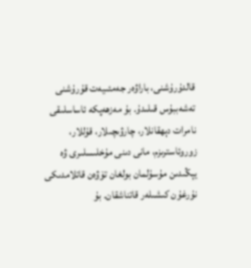قالدۇرۇشنى، باراۋەر جەمئىيەت قۇرۇشنى تەشەببۇس قىلىدۇ. بۇ مەزھەپكە ئاساسلىقى نامرات دېھقانلار، چارۋىچىلار، قۇللار، زوروئاسترىزم، مانى دىنى مۇخلىسلىرى ۋە يېڭىدىن مۇسۇلمان بولغان تۆۋەن قاتلامدىكى نۇرغۇن كىشىلەر قاتناشقان. بۇ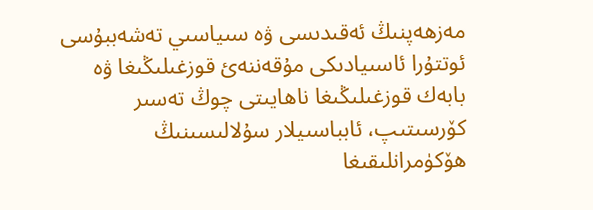مەزھەپنىڭ ئەقىدىسى ۋە سىياسىي تەشەببۇسى ئوتتۇرا ئاسىيادىكى مۇقەننەئ قوزغىلىڭىغا ۋە بابەك قوزغىلىڭىغا ناھايىتى چوڭ تەسىر كۆرسىتىپ، ئابباسىيلار سۇلالىسىنىڭ ھۆكۈمرانلىقىغا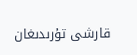قارشى تۇرىدىغان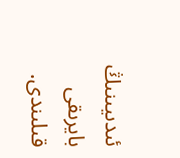ئىدىيىنىڭ بايرىقى قىلىندى.